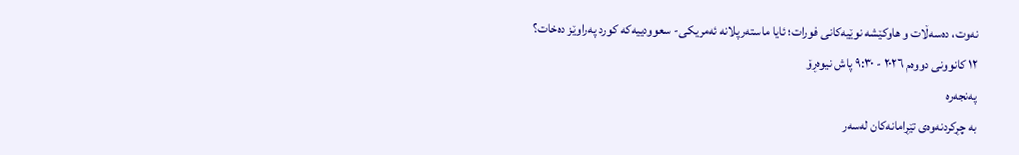نەوت، دەسەڵات و هاوکێشە نوێیەکانی فورات؛ ئایا ماستەرپلانە ئەمریکی- سعوودییەکە کورد پەراوێز دەخات؟
١٢ کانوونی دووەم ٢٠٢٦ - ٩:٣٠ پاش نیوەڕۆ
پەنجەرە
بە چڕکردنەوەی تێڕامانەکان لەسەر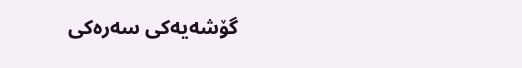گۆشەیەکی سەرەکی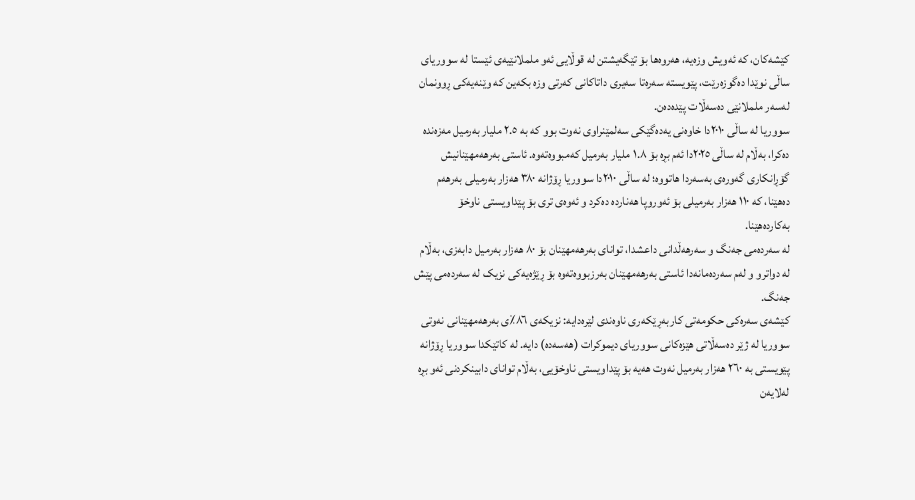کێشەکان، کە ئەویش وزەیە، هەروەها بۆ تێگەیشتن لە قوڵایی ئەو ململانێیەی ئێستا لە سووریای ساڵی نوێدا دەگوزەرێت، پێویستە سەرەتا سەیری داتاکانی کەرتی وزە بکەین کە وێنەیەکی ڕوونمان لەسەر ململانێی دەسەڵات پێدەدەن.
سووریا لە ساڵی ٢٠١٠دا خاوەنی یەدەگێکی سەلمێنراوی نەوت بوو کە بە ٢.٥ ملیار بەرمیل مەزەندە دەکرا، بەڵام لە ساڵی ٢٠٢٥دا ئەم بڕە بۆ ١.٨ ملیار بەرمیل کەمبووەتەوە. ئاستی بەرهەمهێنانیش گۆڕانکاری گەورەی بەسەردا هاتووە؛ لە ساڵی ٢٠١٠دا سووریا ڕۆژانە ٣٨٠ هەزار بەرمیلی بەرهەم دەهێنا، کە ١١٠ هەزار بەرمیلی بۆ ئەوروپا هەناردە دەکرد و ئەوەی تری بۆ پێداویستی ناوخۆ بەکاردەهێنا.
لە سەردەمی جەنگ و سەرهەڵدانی داعشدا، توانای بەرهەمهێنان بۆ ٨٠ هەزار بەرمیل دابەزی، بەڵام لە دواترو و لەم سەردەمانەدا ئاستی بەرهەمهێنان بەرزبووەتەوە بۆ ڕێژەیەکی نزیک لە سەردەمی پێش جەنگ.
کێشەی سەرەکی حکومەتی کاربەڕێکەری ناوەندی لێرەدایە: نزیکەی ٨٦٪ی بەرهەمهێنانی نەوتی سووریا لە ژێر دەسەڵاتی هێزەکانی سووریای دیموکرات (هەسەدە) دایە. لە کاتێکدا سووریا ڕۆژانە پێویستی بە ٢٦٠ هەزار بەرمیل نەوت هەیە بۆ پێداویستی ناوخۆیی، بەڵام توانای دابینکردنی ئەو بڕە لەلایەن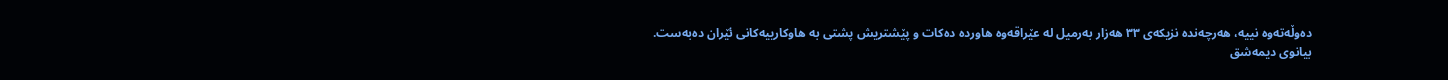دەوڵەتەوە نییە، هەرچەندە نزیکەی ٣٣ هەزار بەرمیل لە عێراقەوە هاوردە دەکات و پێشتریش پشتی بە هاوکارییەکانی ئێران دەبەست.
بیانوی دیمەشق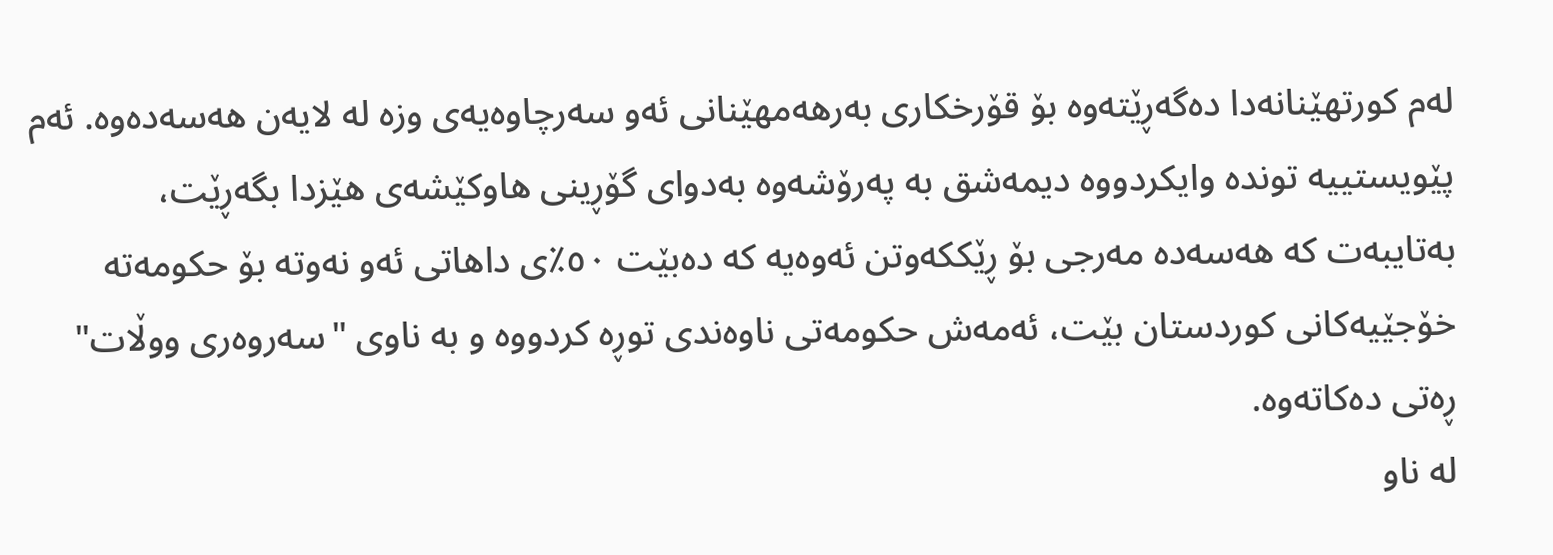لەم کورتهێنانەدا دەگەڕێتەوە بۆ قۆرخکاری بەرهەمهێنانی ئەو سەرچاوەیەی وزە لە لایەن هەسەدەوە. ئەم پێویستییە توندە وایکردووە دیمەشق بە پەرۆشەوە بەدوای گۆڕینی هاوکێشەی هێزدا بگەڕێت، بەتایبەت کە هەسەدە مەرجی بۆ ڕێککەوتن ئەوەیە کە دەبێت ٥٠٪ی داهاتی ئەو نەوتە بۆ حکومەتە خۆجێیەکانی کوردستان بێت، ئەمەش حکومەتی ناوەندی توڕە کردووە و بە ناوی "سەروەری ووڵات" ڕەتی دەکاتەوە.
لە ناو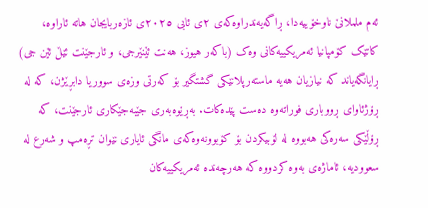ئەم ململانێ ناوخۆییەدا، ڕاگەیەندراوەکەی ٢ی ئابی ٢٠٢٥ی ئازەربایجان هاتە ئاراوە، کاتێک کۆمپانیا ئەمریکییەکانی وەک (باکەر هیوز، هەنت ئێنێرجی، و ئارجێنت ئێڵ ئێن جی) ڕایانگەیاند کە نیازیان هەیە ماستەرپلانێکی گشتگیر بۆ کەرتی وزەی سووریا دابڕێژن، کە لە ڕۆژئاوای ڕووباری فوراتەوە دەست پێدەکات. بەڕێوەبەری جێبەجێکاری ئارجێنت، کە ڕۆڵێکی سەرەکی هەبووە لە لۆبیکردن بۆ کۆبوونەوەکەی مانگی ئایاری نێوان تڕەمپ و شەرع لە سعوودیە، ئاماژەی بەوە کردووە کە هەرچەندە ئەمریکییەکان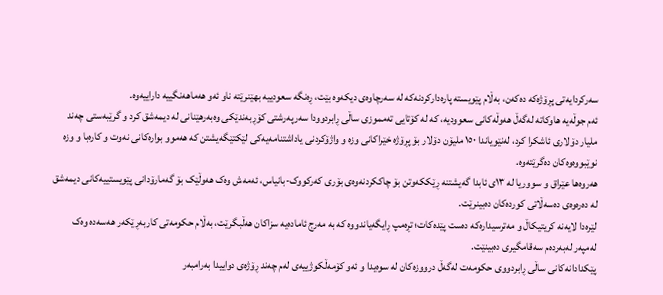سەرکردایەتی پڕۆژەکە دەکەن، بەڵام پێویستە پارەدارکردنەکە لە سەرچاوەی دیکەوە بێت، ڕەنگە سعودییە بهێنرێتە ناو ئەو هەماهەنگییە داراییەوە.
ئەم جوڵەیە هاوکاتە لەگەڵ هەوڵەکانی سعوودیە، کە لە کۆتایی تەمموزی ساڵی ڕابردوودا سەرپەرشتی کۆڕبەندێکی وەبەرهێنانی لە دیمەشق کرد و گرێبەستی چەند ملیار دۆلاری ئاشکرا کرد، لەنێویاندا ١٥٠ ملیۆن دۆلار بۆ پڕۆژە خێراکانی وزە و واژۆکردنی یاداشتنامەیەکی لێکتێگەیشتن کە هەموو بوارەکانی نەوت و کارەبا و وزە نوێبووەوەکان دەگرێتەوە.
هەروەها عێراق و سووریا لە ١٣ی ئابدا گەیشتنە ڕێککەوتن بۆ چاککردنەوەی بۆری کەرکووک-بانیاس، ئەمەش وەک هەوڵێک بۆ گەمارۆدانی پێویستییەکانی دیمەشق لە دەرەوەی دەسەڵاتی کوردەکان دەبینرێت.
لێرەدا لایەنە کریتیکاڵ و مەترسیدارەکە دەست پێدەکات؛ تڕەمپ ڕایگەیاندووە کە بە مەرج ئامادەیە سزاکان هەڵبگرێت، بەڵام حکومەتی کاربەڕێکەر هەسەدە وەک لەمپەر لەبەردەم سەقامگیری دەبینێت.
پێکدادانەکانی ساڵی ڕابردووی حکومەت لەگەڵ درووزەکان لە سوەیدا و ئەو کۆمەڵکوژییەی لەم چەند ڕۆژەی دواییدا بەرامبەر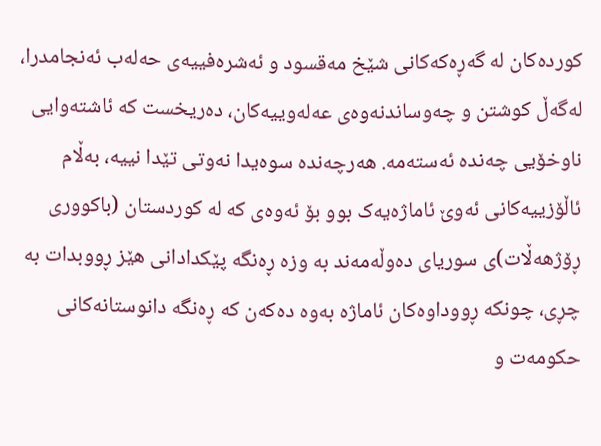کوردەکان لە گەڕەکەکانی شێخ مەقسود و ئەشرەفییەی حەلەب ئەنجامدرا، لەگەڵ کوشتن و چەوساندنەوەی عەلەوییەکان، دەریخست کە ئاشتەوایی ناوخۆیی چەندە ئەستەمە. هەرچەندە سوەیدا نەوتی تێدا نییە، بەڵام ئاڵۆزییەکانی ئەوێ ئاماژەیەک بوو بۆ ئەوەی کە لە کوردستان (باکووری ڕۆژهەڵات)ی سوریای دەوڵەمەند بە وزە ڕەنگە پێکدادانی هێز ڕووبدات بە چڕی، چونکە ڕووداوەکان ئاماژە بەوە دەکەن کە ڕەنگە دانوستانەکانی حکومەت و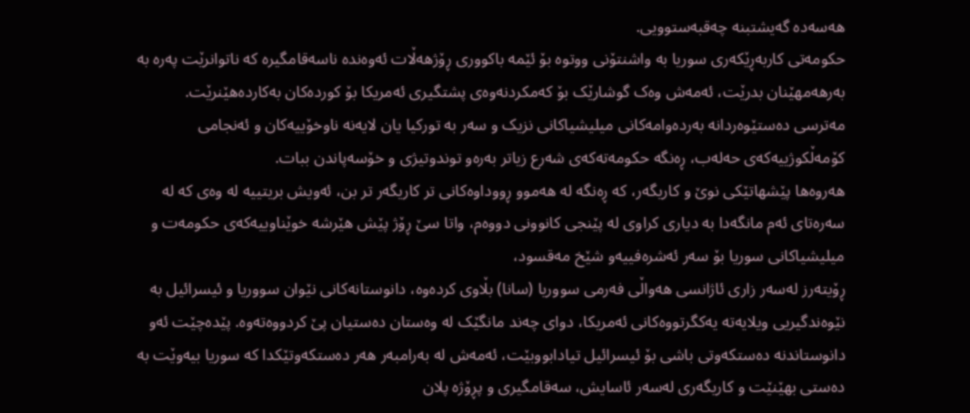هەسەدە گەیشتبنە چەقبەستوویی.
حکومەتی کاربەڕێکەری سوریا بە واشنتۆنی ووتوە بۆ ئێمە باکووری ڕۆژهەڵات ئەوەندە ناسەقامگیرە کە ناتوانرێت پەرە بە بەرهەمهێنان بدرێت، ئەمەش وەک گوشارێک بۆ کەمکردنەوەی پشتگیری ئەمریکا بۆ کوردەکان بەکاردەهێنرێت.
مەترسی دەستێوەردانە بەردەوامەکانی میلیشیاکانی نزیک و سەر بە تورکیا یان لایەنە ناوخۆییەکان و ئەنجامی کۆمەڵکوژییەکەی حەلەب، ڕەنگە حکومەتەکەی شەرع زیاتر بەرەو توندوتیژی و خۆسەپاندن ببات.
هەروەها پێشهاتێکی نوێ و کاریگەر، کە ڕەنگە لە هەموو ڕووداوەکانی تر کاریگەر تر بن، ئەویش بریتییە لە وەی کە لە سەرەتای ئەم مانگەدا بە دیاری کراوی لە پێنجی کانوونی دووەم، واتا سێ ڕۆژ پێش هێرشە خوێناوییەکەی حکومەت و میلیشیاکانی سوریا بۆ سەر ئەشرەفییەو شێخ مەقسود،
ڕۆیتەرز لەسەر زاری ئاژانسی هەواڵی فەرمی سووریا (سانا) بڵاوی کردەوە، دانوستانەکانی نێوان سووریا و ئیسرائیل بە نێوەندگیریی ویلایەتە یەکگرتووەکانی ئەمریکا، دوای چەند مانگێک لە وەستان دەستیان پێ کردووەتەوە. پێدەچێت ئەو دانوستاندنە دەستکەوتی باشی بۆ ئیسرائیل تیادابووبێت، ئەمەش لە بەرامبەر هەر دەستکەوتێکدا کە سوریا بیەوێت بە دەستی بهێنێت و کاریگەری لەسەر ئاسایش، سەقامگیری و پڕۆژە پلان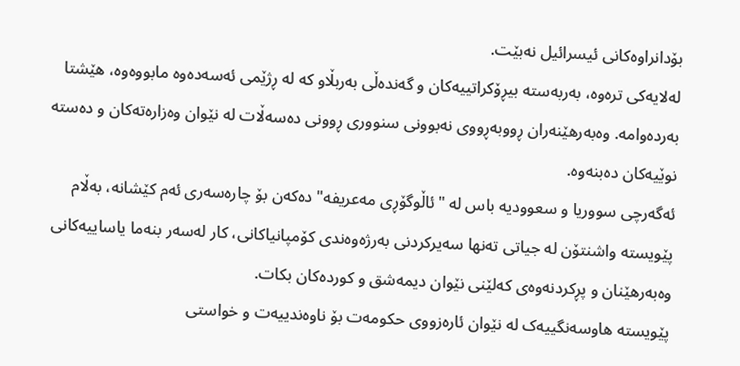بۆدانراوەکانی ئیسرائیل نەبێت.
لەلایەکی ترەوە، بەربەستە بیڕۆکراتییەکان و گەندەڵی بەربڵاو کە لە ڕژێمی ئەسەدەوە مابووەوە، هێشتا بەردەوامە. وەبەرهێنەران ڕووبەڕووی نەبوونی سنووری ڕوونی دەسەڵات لە نێوان وەزارەتەکان و دەستە نوێیەکان دەبنەوە.
ئەگەرچی سووریا و سعوودیە باس لە "ئاڵوگۆڕی مەعریفە" دەکەن بۆ چارەسەری ئەم کێشانە، بەڵام پێویستە واشنتۆن لە جیاتی تەنها سەیرکردنی بەرژەوەندی کۆمپانیاکانی، کار لەسەر بنەما یاساییەکانی وەبەرهێنان و پڕکردنەوەی کەلێنی نێوان دیمەشق و کوردەکان بکات.
پێویستە هاوسەنگییەک لە نێوان ئارەزووی حکومەت بۆ ناوەندییەت و خواستی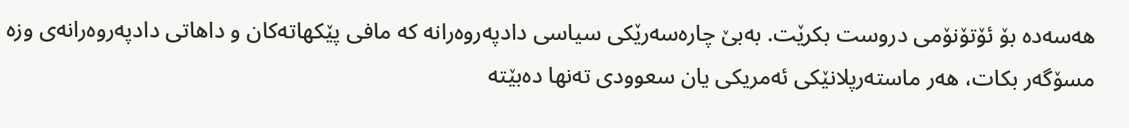هەسەدە بۆ ئۆتۆنۆمی دروست بکرێت. بەبێ چارەسەرێکی سیاسی دادپەروەرانە کە مافی پێکهاتەکان و داهاتی دادپەروەرانەی وزە مسۆگەر بکات، هەر ماستەرپلانێکی ئەمریکی یان سعوودی تەنها دەبێتە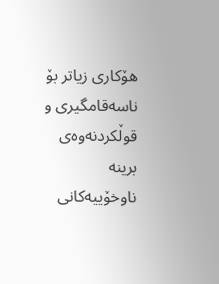هۆکاری زیاتر بۆ ناسەقامگیری و قوڵکردنەوەی برینە ناوخۆییەکانی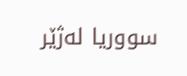سووریا لەژێر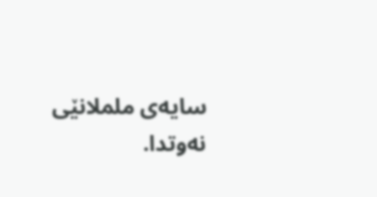سایەی ململانێی نەوتدا.